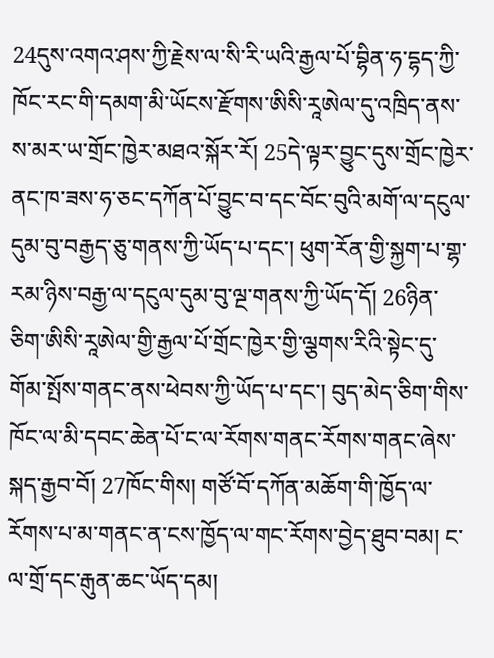24དུས་འགའ་ཤས་ཀྱི་རྗེས་ལ་སི་རི་ཡའི་རྒྱལ་པོ་བྷིན་ཧ་དྷད་ཀྱི་ཁོང་རང་གི་དམག་མི་ཡོངས་རྫོགས་ཨིསི་རཱཨེལ་དུ་འཁྲིད་ནས་ས་མར་ཡ་གྲོང་ཁྱེར་མཐའ་སྐོར་རོ། 25དེ་ལྟར་བྱུང་དུས་གྲོང་ཁྱེར་ནང་ཁ་ཟས་ཧ་ཅང་དཀོན་པོ་བྱུང་བ་དང་བོང་བུའི་མགོ་ལ་དངུལ་དུམ་བུ་བརྒྱད་ཅུ་གནས་ཀྱི་ཡོད་པ་དང་། ཕུག་རོན་གྱི་སྐྱག་པ་གྷ་རམ་ཉིས་བརྒྱ་ལ་དངུལ་དུམ་བུ་ལྔ་གནས་ཀྱི་ཡོད་དོ། 26ཉིན་ཅིག་ཨིསི་རཱཨེལ་གྱི་རྒྱལ་པོ་གྲོང་ཁྱེར་གྱི་ལྕགས་རིའི་སྟེང་དུ་གོམ་སྤོས་གནང་ནས་ཕེབས་ཀྱི་ཡོད་པ་དང་། བུད་མེད་ཅིག་གིས་ཁོང་ལ་མི་དབང་ཆེན་པོ་ང་ལ་རོགས་གནང་རོགས་གནང་ཞེས་སྐད་རྒྱབ་བོ། 27ཁོང་གིས། གཙོ་བོ་དཀོན་མཆོག་གི་ཁྱོད་ལ་རོགས་པ་མ་གནང་ན་ངས་ཁྱོད་ལ་གང་རོགས་བྱེད་ཐུབ་བམ། ང་ལ་གྲོ་དང་རྒུན་ཆང་ཡོད་དམ།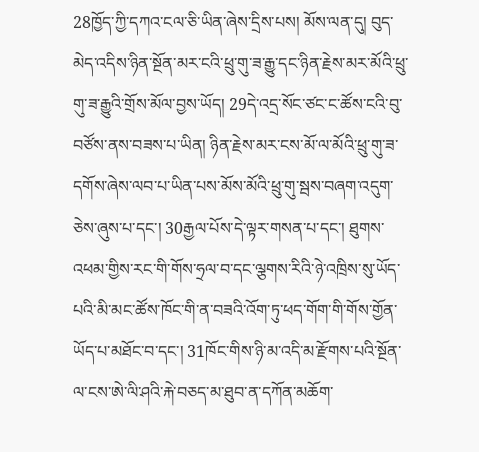28ཁྱོད་ཀྱི་དཀའ་ངལ་ཅི་ཡིན་ཞེས་དྲིས་པས། མོས་ལན་དུ། བུད་མེད་འདིས་ཉིན་སྔོན་མར་ངའི་ཕྲུ་གུ་ཟ་རྒྱུ་དང་ཉིན་རྗེས་མར་མོའི་ཕྲུ་གུ་ཟ་རྒྱུའི་གྲོས་མོལ་བྱས་ཡོད། 29དེ་འདྲ་སོང་ཙང་ང་ཚོས་ངའི་བུ་བཙོས་ནས་བཟས་པ་ཡིན། ཉིན་རྗེས་མར་ངས་མོ་ལ་མོའི་ཕྲུ་གུ་ཟ་དགོས་ཞེས་ལབ་པ་ཡིན་པས་མོས་མོའི་ཕྲུ་གུ་སྦས་བཞག་འདུག་ཅེས་ཞུས་པ་དང་། 30རྒྱལ་པོས་དེ་ལྟར་གསན་པ་དང་། ཐུགས་འཕམ་གྱིས་རང་གི་གོས་ཧྲལ་བ་དང་ལྕགས་རིའི་ཉེ་འཁྲིས་སུ་ཡོད་པའི་མི་མང་ཚོས་ཁོང་གི་ན་བཟའི་འོག་ཏུ་ཕད་གོག་གི་གོས་གྱོན་ཡོད་པ་མཐོང་བ་དང་། 31ཁོང་གིས་ཉི་མ་འདི་མ་རྫོགས་པའི་སྔོན་ལ་ངས་ཨེ་ལི་ཤའི་རྐེ་བཅད་མ་ཐུབ་ན་དཀོན་མཆོག་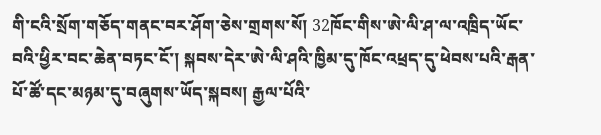གི་ངའི་སྲོག་གཅོད་གནང་བར་ཤོག་ཅེས་གྲགས་སོ། 32ཁོང་གིས་ཨེ་ལི་ཤ་ལ་འཁྲིད་ཡོང་བའི་ཕྱིར་བང་ཆེན་བཏང་ངོ་། སྐབས་དེར་ཨེ་ལི་ཤའི་ཁྱིམ་དུ་ཁོང་འཕྲད་དུ་ཕེབས་པའི་རྒན་པོ་ཚོ་དང་མཉམ་དུ་བཞུགས་ཡོད་སྐབས། རྒྱལ་པོའི་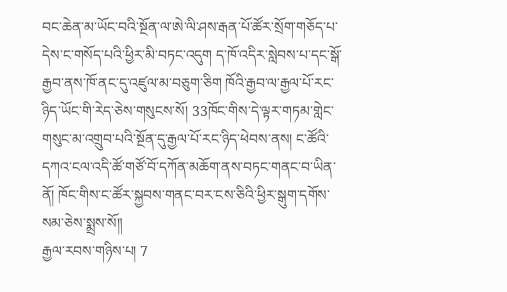བང་ཆེན་མ་ཡོང་བའི་སྔོན་ལ་ཨེ་ལི་ཤས་རྒན་པོ་ཚོར་སྲོག་གཅོད་པ་དེས་ང་གསོད་པའི་ཕྱིར་མི་བཏང་འདུག ད་ཁོ་འདིར་སླེབས་པ་དང་སྒོ་རྒྱབ་ནས་ཁོ་ནང་དུ་འཛུལ་མ་བཅུག་ཅིག ཁོའི་རྒྱབ་ལ་རྒྱལ་པོ་རང་ཉིད་ཡོང་གི་རེད་ཅེས་གསུངས་སོ། 33ཁོང་གིས་དེ་ལྟར་གཏམ་གླེང་གསུང་མ་འགྲུབ་པའི་སྔོན་དུ་རྒྱལ་པོ་རང་ཉིད་ཕེབས་ནས། ང་ཚོའི་དཀའ་ངལ་འདི་ཚོ་གཙོ་བོ་དཀོན་མཆོག་ནས་བཏང་གནང་བ་ཡིན་ནོ། ཁོང་གིས་ང་ཚོར་སྐྱབས་གནང་བར་ངས་ཅིའི་ཕྱིར་སྒུག་དགོས་སམ་ཅེས་སྨྲས་སོ༎
རྒྱལ་རབས་གཉིས་པ། 7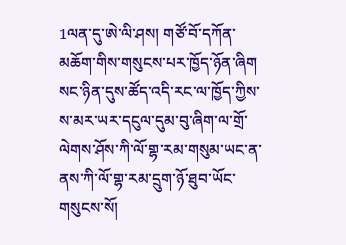1ལན་དུ་ཨེ་ལི་ཤས། གཙོ་བོ་དཀོན་མཆོག་གིས་གསུངས་པར་ཁྱོད་ཉོན་ཞིག སང་ཉིན་དུས་ཚོད་འདི་རང་ལ་ཁྱོད་ཀྱིས་ས་མར་ཡར་དངུལ་དུམ་བུ་ཞིག་ལ་གྲོ་ལེགས་ཤོས་ཀི་ལོ་གྷ་རམ་གསུམ་ཡང་ན་ནས་ཀི་ལོ་གྷ་རམ་དྲུག་ཉོ་ཐུབ་ཡོང་གསུངས་སོ།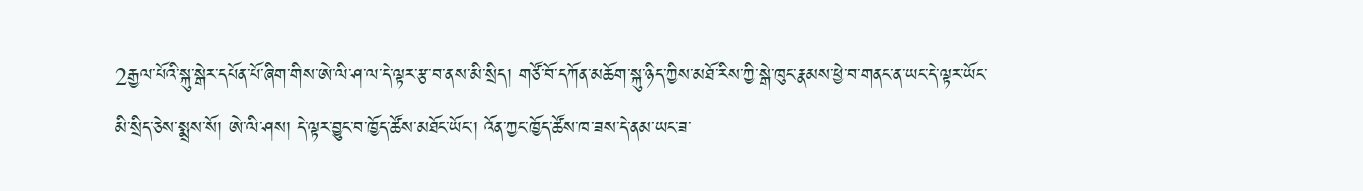2རྒྱལ་པོའི་སྐུ་སྒེར་དཔོན་པོ་ཞིག་གིས་ཨེ་ལི་ཤ་ལ་དེ་ལྟར་རྩ་བ་ནས་མི་སྲིད། གཙོ་བོ་དཀོན་མཆོག་སྐུ་ཉིད་ཀྱིས་མཐོ་རིས་ཀྱི་སྒེ་ཁུང་རྣམས་ཕྱེ་བ་གནང་ན་ཡང་དེ་ལྟར་ཡོང་མི་སྲིད་ཅེས་སྨྲས་སོ། ཨེ་ལི་ཤས། དེ་ལྟར་བྱུང་བ་ཁྱོད་ཚོས་མཐོང་ཡོང་། འོན་ཀྱང་ཁྱོད་ཚོས་ཁ་ཟས་དེ་ནམ་ཡང་ཟ་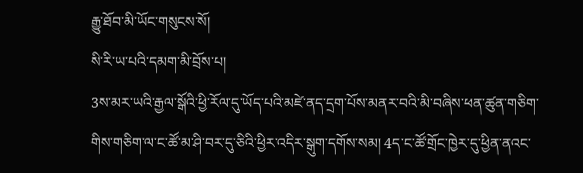རྒྱུ་ཐོབ་མི་ཡོང་གསུངས་སོ།
སི་རི་ཡ་པའི་དམག་མི་བྲོས་པ།
3ས་མར་ཡའི་རྒྱལ་སྒོའི་ཕྱི་རོལ་དུ་ཡོད་པའི་མཛེ་ནད་དྲག་པོས་མནར་བའི་མི་བཞིས་ཕན་ཚུན་གཅིག་གིས་གཅིག་ལ་ང་ཚོ་མ་ཤི་བར་དུ་ཅིའི་ཕྱིར་འདིར་སྒུག་དགོས་སམ། 4ད་ང་ཚོ་གྲོང་ཁྱེར་དུ་ཕྱིན་ནའང་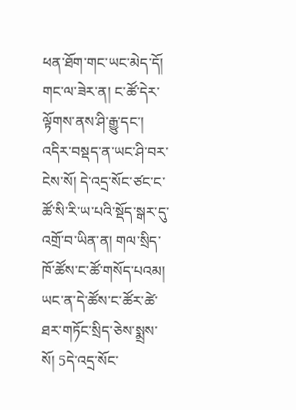ཕན་ཐོག་གང་ཡང་མེད་དོ། གང་ལ་ཟེར་ན། ང་ཚོ་དེར་ལྟོགས་ནས་ཤི་རྒྱུ་དང་། འདིར་བསྡད་ན་ཡང་ཤི་བར་ངེས་སོ། དེ་འདྲ་སོང་ཙང་ང་ཚོ་སི་རི་ཡ་པའི་སྡོད་སྒར་དུ་འགྲོ་བ་ཡིན་ན། གལ་སྲིད་ཁོ་ཚོས་ང་ཚོ་གསོད་པའམ། ཡང་ན་དེ་ཚོས་ང་ཚོར་ཚེ་ཐར་གཏོང་སྲིད་ཅེས་སྨྲས་སོ། 5དེ་འདྲ་སོང་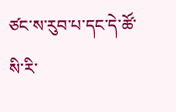ཙང་ས་རུབ་པ་དང་དེ་ཚོ་སི་རི་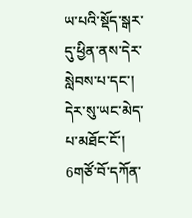ཡ་པའི་སྡོད་སྒར་དུ་ཕྱིན་ནས་དེར་སླེབས་པ་དང་། དེར་སུ་ཡང་མེད་པ་མཐོང་ངོ་། 6གཙོ་བོ་དཀོན་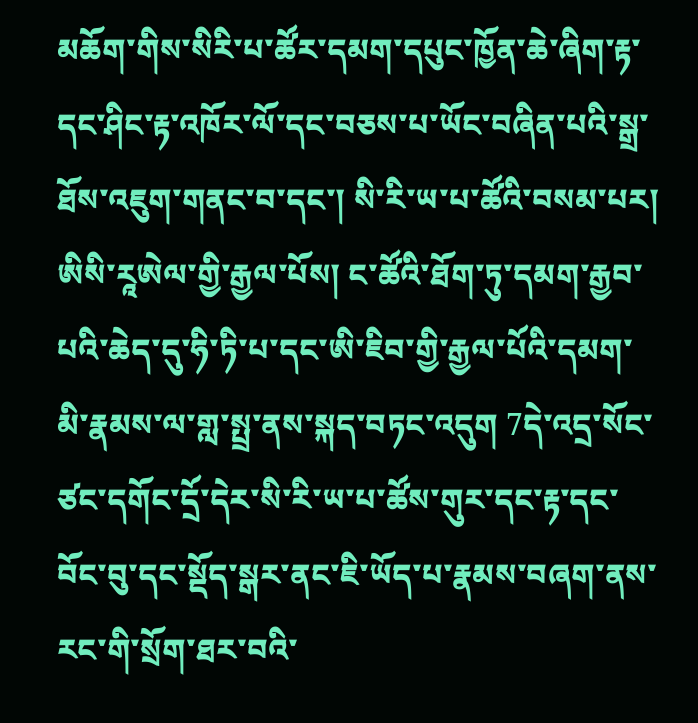མཆོག་གིས་སིརི་པ་ཚོར་དམག་དཔུང་ཁྱོན་ཆེ་ཞིག་རྟ་དང་ཤིང་རྟ་འཁོར་ལོ་དང་བཅས་པ་ཡོང་བཞིན་པའི་སྒྲ་ཐོས་འཇུག་གནང་བ་དང་། སི་རི་ཡ་པ་ཚོའི་བསམ་པར། ཨིསི་རཱཨེལ་གྱི་རྒྱལ་པོས། ང་ཚོའི་ཐོག་ཏུ་དམག་རྒྱབ་པའི་ཆེད་དུ་ཧི་ཏི་པ་དང་ཨི་ཇིབ་གྱི་རྒྱལ་པོའི་དམག་མི་རྣམས་ལ་གླ་སྤྲ་ནས་སྐད་བཏང་འདུག 7དེ་འདྲ་སོང་ཙང་དགོང་དྲོ་དེར་སི་རི་ཡ་པ་ཚོས་གུར་དང་རྟ་དང་བོང་བུ་དང་སྡོད་སྒར་ནང་ཇི་ཡོད་པ་རྣམས་བཞག་ནས་རང་གི་སྲོག་ཐར་བའི་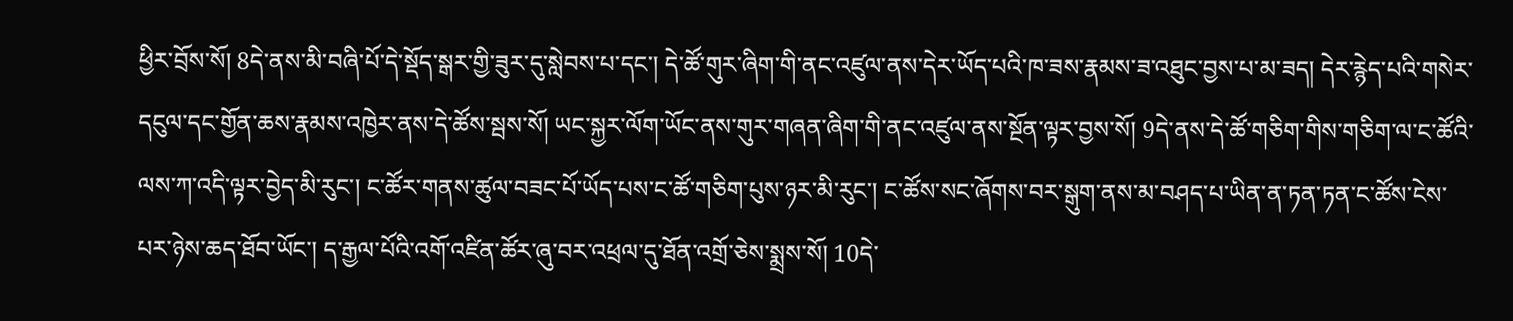ཕྱིར་བྲོས་སོ། 8དེ་ནས་མི་བཞི་པོ་དེ་སྡོད་སྒར་གྱི་ཟུར་དུ་སླེབས་པ་དང་། དེ་ཚོ་གུར་ཞིག་གི་ནང་འཛུལ་ནས་དེར་ཡོད་པའི་ཁ་ཟས་རྣམས་ཟ་འཐུང་བྱས་པ་མ་ཟད། དེར་རྙེད་པའི་གསེར་དངུལ་དང་གྱོན་ཆས་རྣམས་འཁྱེར་ནས་དེ་ཚོས་སྦས་སོ། ཡང་སྐྱར་ལོག་ཡོང་ནས་གུར་གཞན་ཞིག་གི་ནང་འཛུལ་ནས་སྔོན་ལྟར་བྱས་སོ། 9དེ་ནས་དེ་ཚོ་གཅིག་གིས་གཅིག་ལ་ང་ཚོའི་ལས་ཀ་འདི་ལྟར་བྱེད་མི་རུང་། ང་ཚོར་གནས་ཚུལ་བཟང་པོ་ཡོད་པས་ང་ཚོ་གཅིག་པུས་ཉར་མི་རུང་། ང་ཚོས་སང་ཞོགས་བར་སྒུག་ནས་མ་བཤད་པ་ཡིན་ན་ཏན་ཏན་ང་ཚོས་ངེས་པར་ཉེས་ཆད་ཐོབ་ཡོང་། ད་རྒྱལ་པོའི་འགོ་འཛིན་ཚོར་ཞུ་བར་འཕྲལ་དུ་ཐོན་འགྲོ་ཅེས་སྨྲས་སོ། 10དེ་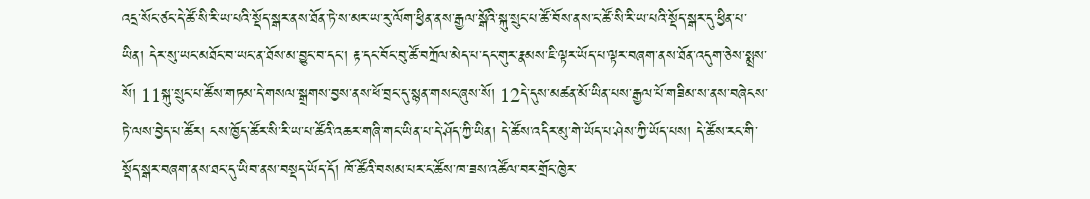འདྲ་སོང་ཙང་དེ་ཚོ་སི་རི་ཡ་པའི་སྡོད་སྒར་ནས་ཐོན་ཏེ་ས་མར་ཡ་རུ་ལོག་ཕྱིན་ནས་རྒྱལ་སྒོའི་སྐུ་སྲུང་པ་ཚོ་བོས་ནས་ང་ཚོ་སི་རི་ཡ་པའི་སྡོད་སྒར་དུ་ཕྱིན་པ་ཡིན། དེར་སུ་ཡང་མཐོང་བ་ཡང་ན་ཐོས་མ་བྱུང་བ་དང་། རྟ་དང་བོང་བུ་ཚོ་བཀྲོལ་མེད་པ་དང་གུར་རྣམས་ཇི་ལྟར་ཡོད་པ་ལྟར་བཞག་ནས་ཐོན་འདུག་ཅེས་སྨྲས་སོ། 11སྐུ་སྲུང་པ་ཚོས་གཏམ་དེ་གསལ་སྒྲགས་བྱས་ནས་ཕོ་བྲང་དུ་སྙན་གསང་ཞུས་སོ། 12དེ་དུས་མཚན་མོ་ཡིན་པས་རྒྱལ་པོ་གཟིམ་ས་ནས་བཞེངས་ཏེ་ལས་བྱེད་པ་ཚོར། ངས་ཁྱོད་ཚོར་སི་རི་ཡ་པ་ཚོའི་འཆར་གཞི་གང་ཡིན་པ་དེ་ཤོད་ཀྱི་ཡིན། དེ་ཚོས་འདིར་མུ་གེ་ཡོད་པ་ཤེས་ཀྱི་ཡོད་པས། དེ་ཚོས་རང་གི་སྡོད་སྒར་བཞག་ནས་ཐང་དུ་ཡིབ་ནས་བསྡད་ཡོད་དོ། ཁོ་ཚོའི་བསམ་པར་ང་ཚོས་ཁ་ཟས་འཚོལ་བར་གྲོང་ཁྱེར་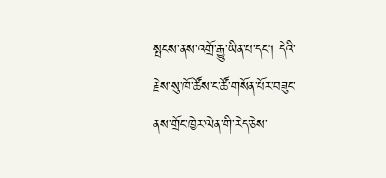སྤངས་ནས་འགྲོ་རྒྱུ་ཡིན་པ་དང། དེའི་རྗེས་སུ་ཁོ་ཚོས་ང་ཚོ་གསོན་པོར་བཟུང་ནས་གྲོང་ཁྱེར་ལེན་གི་རེད་ཅེས་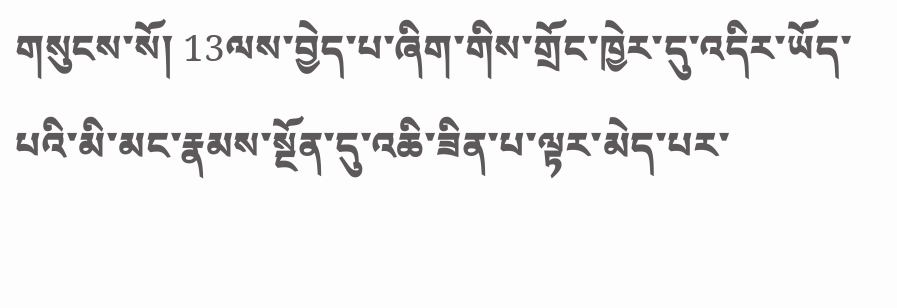གསུངས་སོ། 13ལས་བྱེད་པ་ཞིག་གིས་གྲོང་ཁྱེར་དུ་འདིར་ཡོད་པའི་མི་མང་རྣམས་སྔོན་དུ་འཆི་ཟིན་པ་ལྟར་མེད་པར་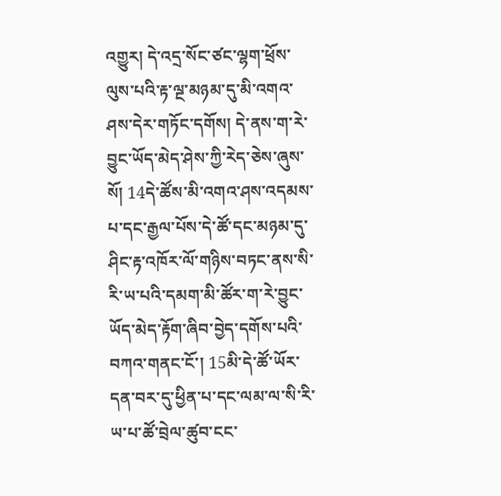འགྱུར། དེ་འདྲ་སོང་ཙང་ལྷག་ཕྲོས་ལུས་པའི་རྟ་ལྔ་མཉམ་དུ་མི་འགའ་ཤས་དེར་གཏོང་དགོས། དེ་ནས་ག་རེ་བྱུང་ཡོད་མེད་ཤེས་ཀྱི་རེད་ཅེས་ཞུས་སོ། 14དེ་ཚོས་མི་འགའ་ཤས་འདམས་པ་དང་རྒྱལ་པོས་དེ་ཚོ་དང་མཉམ་དུ་ཤིང་རྟ་འཁོར་ལོ་གཉིས་བཏང་ནས་སི་རི་ཡ་པའི་དམག་མི་ཚོར་ག་རེ་བྱུང་ཡོད་མེད་རྟོག་ཞིབ་བྱེད་དགོས་པའི་བཀའ་གནང་ངོ་། 15མི་དེ་ཚོ་ཡོར་དན་བར་དུ་ཕྱིན་པ་དང་ལམ་ལ་སི་རི་ཡ་པ་ཚོ་བྲེལ་ཚུབ་ངང་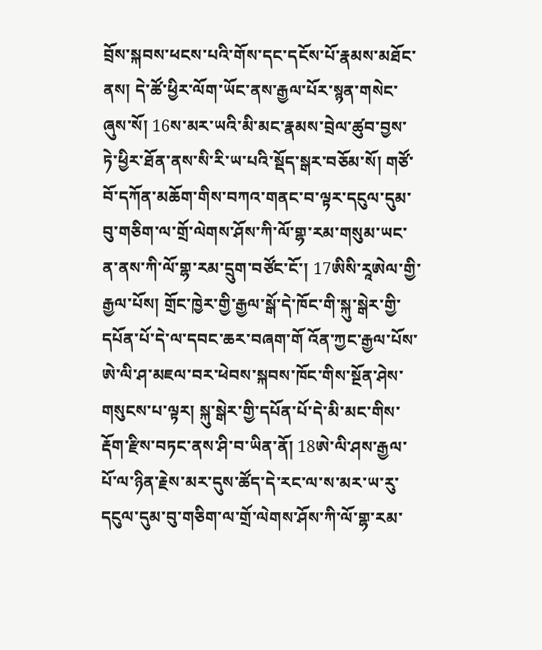བྲོས་སྐབས་ཕངས་པའི་གོས་དང་དངོས་པོ་རྣམས་མཐོང་ནས། དེ་ཚོ་ཕྱིར་ལོག་ཡོང་ནས་རྒྱལ་པོར་སྙན་གསེང་ཞུས་སོ། 16ས་མར་ཡའི་མི་མང་རྣམས་བྲེལ་ཚུབ་བྱས་ཏེ་ཕྱིར་ཐོན་ནས་སི་རི་ཡ་པའི་སྡོད་སྒར་བཅོམ་སོ། གཙོ་བོ་དཀོན་མཆོག་གིས་བཀའ་གནང་བ་ལྟར་དངུལ་དུམ་བུ་གཅིག་ལ་གྲོ་ལེགས་ཤོས་ཀི་ལོ་གྷ་རམ་གསུམ་ཡང་ན་ནས་ཀི་ལོ་གྷ་རམ་དྲུག་བཙོང་ངོ་། 17ཨིསི་རཱཨེལ་གྱི་རྒྱལ་པོས། གྲོང་ཁྱེར་གྱི་རྒྱལ་སྒོ་དེ་ཁོང་གི་སྐུ་སྒེར་གྱི་དཔོན་པོ་དེ་ལ་དབང་ཆར་བཞག་གོ འོན་ཀྱང་རྒྱལ་པོས་ཨེ་ལི་ཤ་མཇལ་བར་ཕེབས་སྐབས་ཁོང་གིས་སྔོན་ཤེས་གསུངས་པ་ལྟར། སྐུ་སྒེར་གྱི་དཔོན་པོ་དེ་མི་མང་གིས་རྡོག་རྫིས་བཏང་ནས་ཤི་བ་ཡིན་ནོ། 18ཨེ་ལི་ཤས་རྒྱལ་པོ་ལ་ཉིན་རྗེས་མར་དུས་ཚོད་དེ་རང་ལ་ས་མར་ཡ་རུ་དངུལ་དུམ་བུ་གཅིག་ལ་གྲོ་ལེགས་ཤོས་ཀི་ལོ་གྷ་རམ་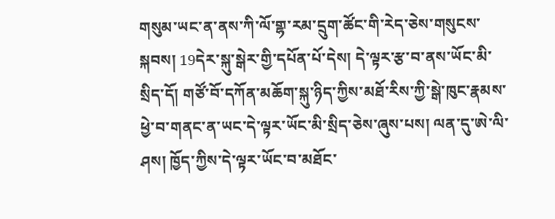གསུམ་ཡང་ན་ནས་ཀི་ལོ་གྷ་རམ་དྲུག་ཚོང་གི་རེད་ཅེས་གསུངས་སྐབས། 19དེར་སྐུ་སྒེར་གྱི་དཔོན་པོ་དེས། དེ་ལྟར་རྩ་བ་ནས་ཡོང་མི་སྲིད་དོ། གཙོ་བོ་དཀོན་མཆོག་སྐུ་ཉིད་ཀྱིས་མཐོ་རིས་ཀྱི་སྒེ་ཁུང་རྣམས་ཕྱེ་བ་གནང་ན་ཡང་དེ་ལྟར་ཡོང་མི་སྲིད་ཅེས་ཞུས་པས། ལན་དུ་ཨེ་ལི་ཤས། ཁྱོད་ཀྱིས་དེ་ལྟར་ཡོང་བ་མཐོང་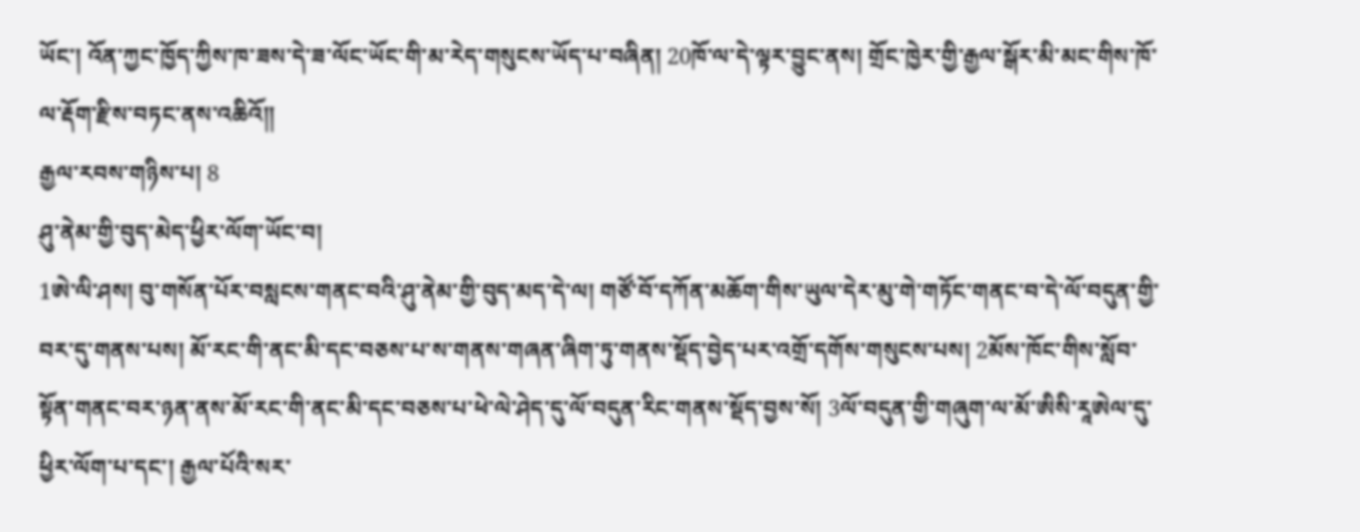ཡོང་། འོན་ཀྱང་ཁྱོད་ཀྱིས་ཁ་ཟས་དེ་ཟ་ལོང་ཡོང་གི་མ་རེད་གསུངས་ཡོད་པ་བཞིན། 20ཁོ་ལ་དེ་ལྟར་བྱུང་ནས། གྲོང་ཁྱེར་གྱི་རྒྱལ་སྒོར་མི་མང་གིས་ཁོ་ལ་རྡོག་རྫིས་བཏང་ནས་འཆིའོ༎
རྒྱལ་རབས་གཉིས་པ། 8
ཤུ་ནེམ་གྱི་བུད་མེད་ཕྱིར་ལོག་ཡོང་བ།
1ཨེ་ལི་ཤས། བུ་གསོན་པོར་བསླངས་གནང་བའི་ཤུ་ནེམ་གྱི་བུད་མད་དེ་ལ། གཙོ་བོ་དཀོན་མཆོག་གིས་ཡུལ་དེར་མུ་གེ་གཏོང་གནང་བ་དེ་ལོ་བདུན་གྱི་བར་དུ་གནས་པས། མོ་རང་གི་ནང་མི་དང་བཅས་པ་ས་གནས་གཞན་ཞིག་ཏུ་གནས་སྡོད་བྱེད་པར་འགྲོ་དགོས་གསུངས་པས། 2མོས་ཁོང་གིས་སློབ་སྟོན་གནང་བར་ཉན་ནས་མོ་རང་གི་ནང་མི་དང་བཅས་པ་ཕེ་ལེ་ཤེད་དུ་ལོ་བདུན་རིང་གནས་སྡོད་བྱས་སོ། 3ལོ་བདུན་གྱི་གཞུག་ལ་མོ་ཨིསི་རཱཨེལ་དུ་ཕྱིར་ལོག་པ་དང་། རྒྱལ་པོའི་སར་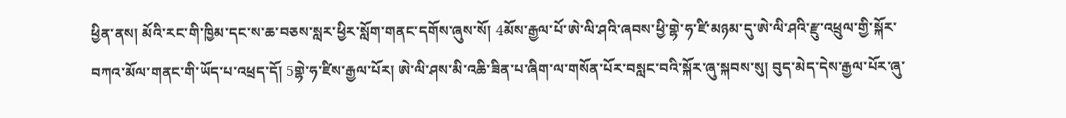ཕྱིན་ནས། མོའི་རང་གི་ཁྱིམ་དང་ས་ཆ་བཅས་སླར་ཕྱིར་སློག་གནང་དགོས་ཞུས་སོ། 4མོས་རྒྱལ་པོ་ཨེ་ལི་ཤའི་ཞབས་ཕྱི་གྷེ་ཧ་ཛི་མཉམ་དུ་ཨེ་ལི་ཤའི་རྫུ་འཕྲུལ་གྱི་སྐོར་བཀའ་མོལ་གནང་གི་ཡོད་པ་འཕྲད་དོ། 5གྷེ་ཧ་ཛིས་རྒྱལ་པོར། ཨེ་ལི་ཤས་མི་འཆི་ཟིན་པ་ཞིག་ལ་གསོན་པོར་བསླང་བའི་སྐོར་ཞུ་སྐབས་སུ། བུད་མེད་དེས་རྒྱལ་པོར་ཞུ་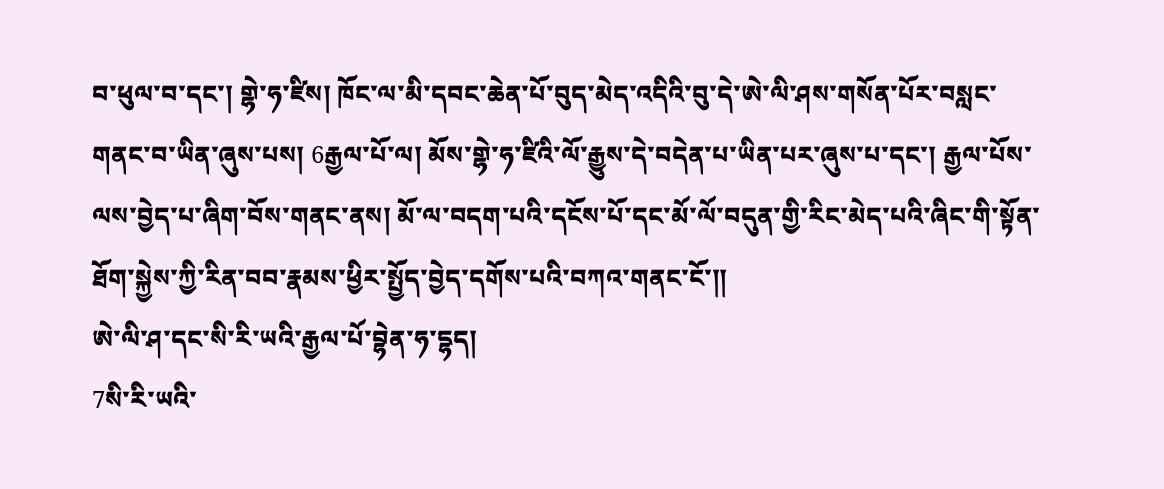བ་ཕུལ་བ་དང་། གྷེ་ཧ་ཛིས། ཁོང་ལ་མི་དབང་ཆེན་པོ་བུད་མེད་འདིའི་བུ་དེ་ཨེ་ལི་ཤས་གསོན་པོར་བསླང་གནང་བ་ཡིན་ཞུས་པས། 6རྒྱལ་པོ་ལ། མོས་གྷེ་ཧ་ཛིའི་ལོ་རྒྱུས་དེ་བདེན་པ་ཡིན་པར་ཞུས་པ་དང་། རྒྱལ་པོས་ལས་བྱེད་པ་ཞིག་བོས་གནང་ནས། མོ་ལ་བདག་པའི་དངོས་པོ་དང་མོ་ལོ་བདུན་གྱི་རིང་མེད་པའི་ཞིང་གི་སྟོན་ཐོག་སྐྱེས་ཀྱི་རིན་བབ་རྣམས་ཕྱིར་སྤྱོད་བྱེད་དགོས་པའི་བཀའ་གནང་ངོ་༎
ཨེ་ལི་ཤ་དང་སི་རི་ཡའི་རྒྱལ་པོ་བྷེན་ཧ་དྷད།
7སི་རི་ཡའི་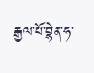རྒྱལ་པོ་བྷེན་ཧ་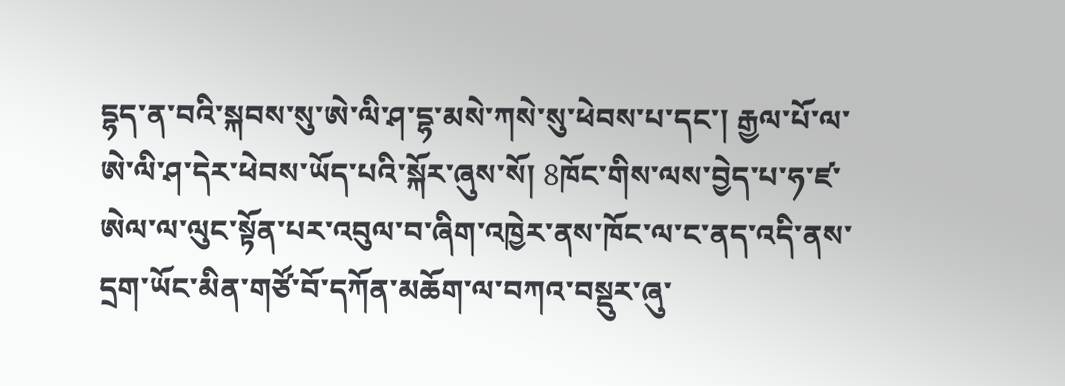དྷད་ན་བའི་སྐབས་སུ་ཨེ་ལི་ཤ་དྷ་མསེ་ཀསེ་སུ་ཕེབས་པ་དང་། རྒྱལ་པོ་ལ་ཨེ་ལི་ཤ་དེར་ཕེབས་ཡོད་པའི་སྐོར་ཞུས་སོ། 8ཁོང་གིས་ལས་བྱེད་པ་ཧ་ཛ་ཨེལ་ལ་ལུང་སྟོན་པར་འབུལ་བ་ཞིག་འཁྱེར་ནས་ཁོང་ལ་ང་ནད་འདི་ནས་དྲག་ཡོང་མིན་གཙོ་བོ་དཀོན་མཆོག་ལ་བཀའ་བསྡུར་ཞུ་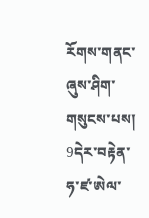རོགས་གནང་ཞུས་ཤིག་གསུངས་པས། 9དེར་བརྟེན་ཧ་ཛ་ཨེལ་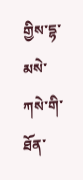གྱིས་དྷ་མསེ་ཀསེ་གི་ཐོན་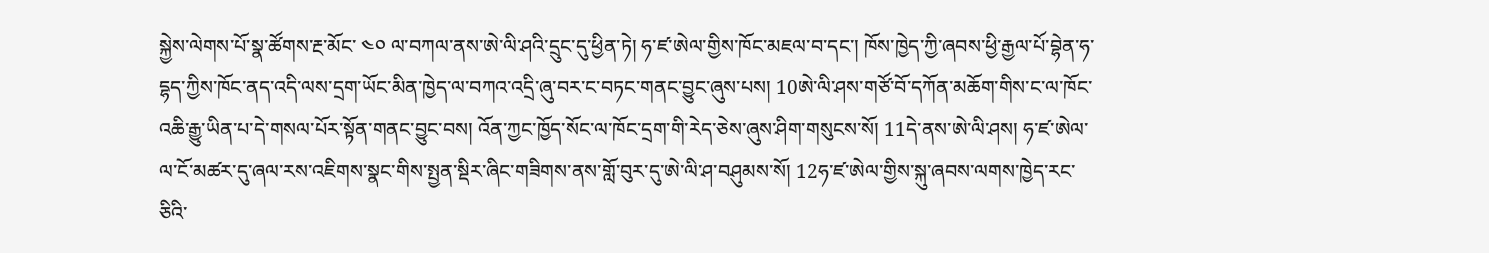སྐྱེས་ལེགས་པོ་སྣ་ཚོགས་རྔ་མོང་ ༤༠ ལ་བཀལ་ནས་ཨེ་ལི་ཤའི་དྲུང་དུ་ཕྱིན་ཏེ། ཧ་ཛ་ཨེལ་གྱིས་ཁོང་མཇལ་བ་དང་། ཁོས་ཁྱེད་ཀྱི་ཞབས་ཕྱི་རྒྱལ་པོ་བྷེན་ཧ་དྷད་ཀྱིས་ཁོང་ནད་འདི་ལས་དྲག་ཡོང་མིན་ཁྱེད་ལ་བཀའ་འདྲི་ཞུ་བར་ང་བཏང་གནང་བྱུང་ཞུས་པས། 10ཨེ་ལི་ཤས་གཙོ་བོ་དཀོན་མཆོག་གིས་ང་ལ་ཁོང་འཆི་རྒྱུ་ཡིན་པ་དེ་གསལ་པོར་སྟོན་གནང་བྱུང་བས། འོན་ཀྱང་ཁྱོད་སོང་ལ་ཁོང་དྲག་གི་རེད་ཅེས་ཞུས་ཤིག་གསུངས་སོ། 11དེ་ནས་ཨེ་ལི་ཤས། ཧ་ཛ་ཨེལ་ལ་ངོ་མཚར་དུ་ཞལ་རས་འཇིགས་སྣང་གིས་སྤྱན་སྡིར་ཞིང་གཟིགས་ནས་གློ་བུར་དུ་ཨེ་ལི་ཤ་བཤུམས་སོ། 12ཧ་ཛ་ཨེལ་གྱིས་སྐུ་ཞབས་ལགས་ཁྱེད་རང་ཅིའི་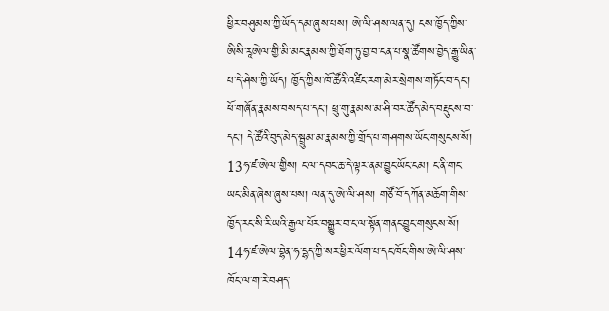ཕྱིར་བཤུམས་ཀྱི་ཡོད་དམ་ཞུས་པས། ཨེ་ལི་ཤས་ལན་དུ། ངས་ཁྱོད་ཀྱིས་ཨིསི་རཱཨེལ་གྱི་མི་མང་རྣམས་ཀྱི་ཐོག་ཏུ་བྱ་བ་ངན་པ་སྣ་ཚོགས་བྱེད་རྒྱུ་ཡིན་པ་དེ་ཤེས་ཀྱི་ཡོད། ཁྱོད་ཀྱིས་ཁོ་ཚོའི་འཛིང་རག་མེར་སྲེགས་གཏོང་བ་དང་། ཕོ་གཞོན་རྣམས་བསད་པ་དང་། ཕྲུ་གུ་རྣམས་མ་ཤི་བར་ཚོད་མེད་བརྡུངས་བ་དང་། དེ་ཚོའི་བུད་མེད་སྦྲུམ་མ་རྣམས་ཀྱི་གྲོད་པ་གཤགས་ཡོང་གསུངས་སོ། 13ཧ་ཛ་ཨེལ་གྱིས། ང་ལ་དབང་ཆ་དེ་ལྟར་ནམ་བྱུང་ཡོང་ངམ། ང་ནི་གང་ཡང་མིན་ཞེས་ཞུས་པས། ལན་དུ་ཨེ་ལི་ཤས། གཙོ་བོ་དཀོན་མཆོག་གིས་ཁྱོད་རང་སི་རི་ཡའི་རྒྱལ་པོར་བསྒྱུར་བ་ང་ལ་སྟོན་གནང་བྱུང་གསུངས་སོ། 14ཧ་ཛ་ཨེལ་བྷེན་ཧ་དྷད་ཀྱི་སར་ཕྱིར་ལོག་པ་དང་ཁོང་གིས་ཨེ་ལི་ཤས་ཁོང་ལ་ག་རེ་བཤད་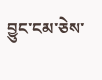བྱུང་ངམ་ཅེས་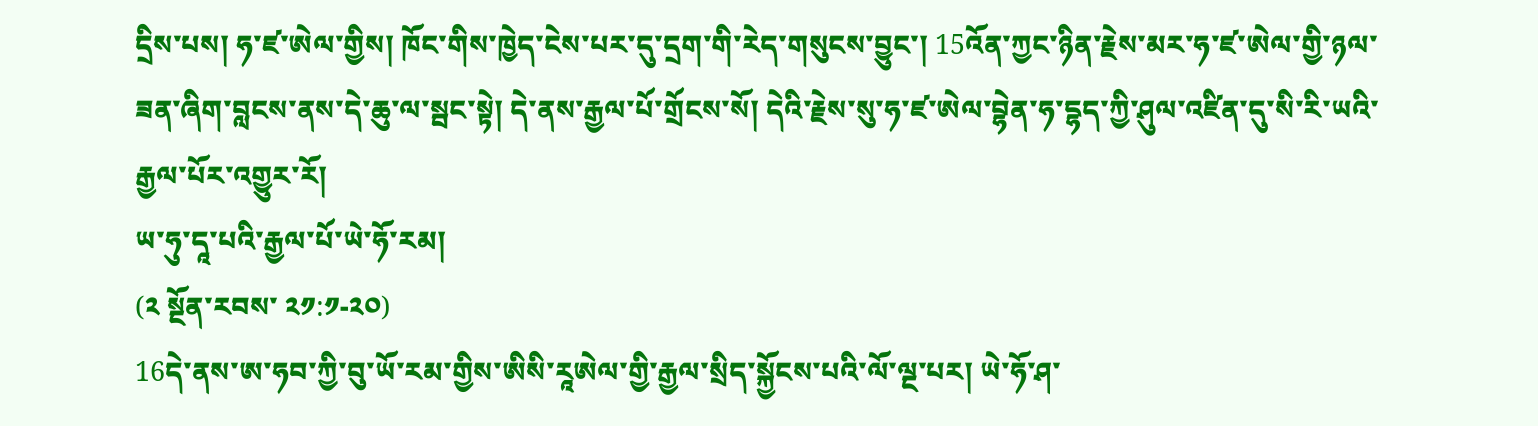དྲིས་པས། ཧ་ཛ་ཨེལ་གྱིས། ཁོང་གིས་ཁྱེད་ངེས་པར་དུ་དྲག་གི་རེད་གསུངས་བྱུང་། 15འོན་ཀྱང་ཉིན་རྗེས་མར་ཧ་ཛ་ཨེལ་གྱི་ཉལ་ཟན་ཞིག་བླངས་ནས་དེ་ཆུ་ལ་སྦང་སྟེ། དེ་ནས་རྒྱལ་པོ་གྲོངས་སོ། དེའི་རྗེས་སུ་ཧ་ཛ་ཨེལ་བྷེན་ཧ་དྷད་ཀྱི་ཤུལ་འཛིན་དུ་སི་རི་ཡའི་རྒྱལ་པོར་འགྱུར་རོ།
ཡ་ཧུ་དཱ་པའི་རྒྱལ་པོ་ཡེ་ཧོ་རམ།
(༢ སྔོན་རབས་ ༢༡:༡-༢༠)
16དེ་ནས་ཨ་ཧབ་ཀྱི་བུ་ཡོ་རམ་གྱིས་ཨིསི་རཱཨེལ་གྱི་རྒྱལ་སྲིད་སྐྱོངས་པའི་ལོ་ལྔ་པར། ཡེ་ཧོ་ཤ་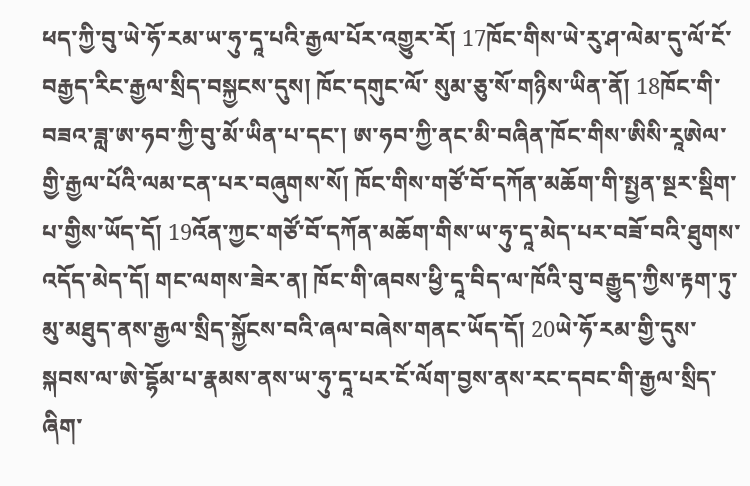ཕད་ཀྱི་བུ་ཡེ་ཧོ་རམ་ཡ་ཧུ་དཱ་པའི་རྒྱལ་པོར་འགྱུར་རོ། 17ཁོང་གིས་ཡེ་རུ་ཤ་ལེམ་དུ་ལོ་ངོ་བརྒྱད་རིང་རྒྱལ་སྲིད་བསྐྱངས་དུས། ཁོང་དགུང་ལོ་ སུམ་ཅུ་སོ་གཉིས་ཡིན་ནོ། 18ཁོང་གི་བཟའ་ཟླ་ཨ་ཧབ་ཀྱི་བུ་མོ་ཡིན་པ་དང་། ཨ་ཧབ་ཀྱི་ནང་མི་བཞིན་ཁོང་གིས་ཨིསི་རཱཨེལ་གྱི་རྒྱལ་པོའི་ལམ་ངན་པར་བཞུགས་སོ། ཁོང་གིས་གཙོ་བོ་དཀོན་མཆོག་གི་སྤྱན་སྔར་སྡིག་པ་གྱིས་ཡོད་དོ། 19འོན་ཀྱང་གཙོ་བོ་དཀོན་མཆོག་གིས་ཡ་ཧུ་དཱ་མེད་པར་བཟོ་བའི་ཐུགས་འདོད་མེད་དོ། གང་ལགས་ཟེར་ན། ཁོང་གི་ཞབས་ཕྱི་དཱ་བིད་ལ་ཁོའི་བུ་བརྒྱུད་ཀྱིས་རྟག་ཏུ་མུ་མཐུད་ནས་རྒྱལ་སྲིད་སྐྱོངས་བའི་ཞལ་བཞེས་གནང་ཡོད་དོ། 20ཡེ་ཧོ་རམ་གྱི་དུས་སྐབས་ལ་ཨེ་དྷོམ་པ་རྣམས་ནས་ཡ་ཧུ་དཱ་པར་ངོ་ལོག་བྱས་ནས་རང་དབང་གི་རྒྱལ་སྲིད་ཞིག་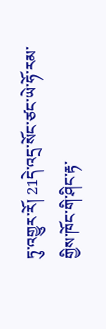ཏུ་འགྱུར་རོ། 21དེ་འདྲ་སོང་ཙང་ཡེ་ཧོ་རམ་གྱིས་ཁོང་གི་ཤིང་རྟ་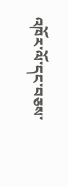འཁོར་ལོ་དང་བཅས་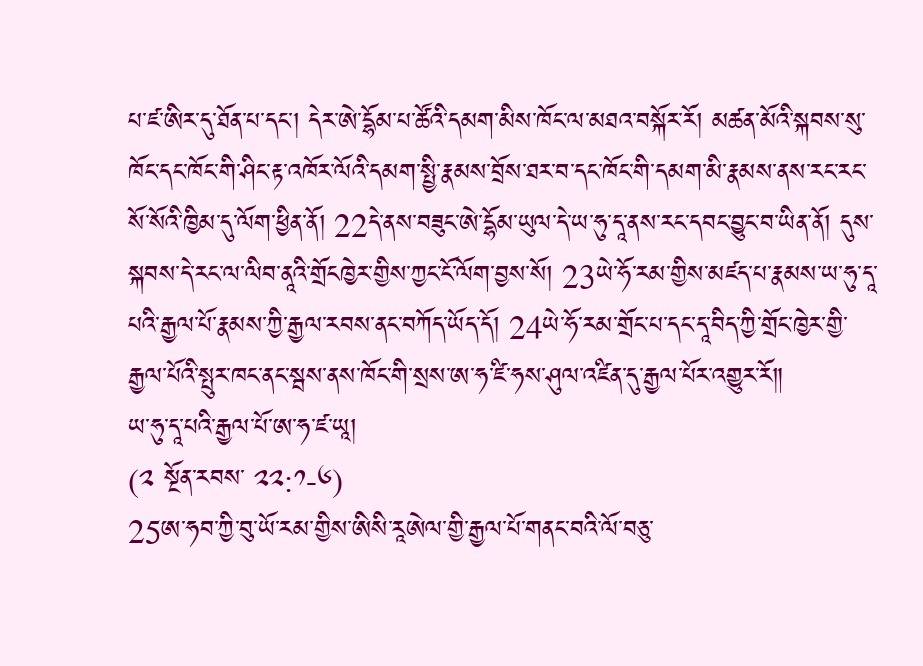པ་ཛ་ཨིར་དུ་ཐོན་པ་དང་། དེར་ཨེ་དྷོམ་པ་ཚོའི་དམག་མིས་ཁོང་ལ་མཐའ་བསྐོར་རོ། མཚན་མོའི་སྐབས་སུ་ཁོང་དང་ཁོང་གི་ཤིང་རྟ་འཁོར་ལོའི་དམག་སྤྱི་རྣམས་བྲོས་ཐར་བ་དང་ཁོང་གི་དམག་མི་རྣམས་ནས་རང་རང་སོ་སོའི་ཁྱིམ་དུ་ལོག་ཕྱིན་ནོ། 22དེ་ནས་བཟུང་ཨེ་དྷོམ་ཡུལ་དེ་ཡ་ཧུ་དཱ་ནས་རང་དབང་བྱུང་བ་ཡིན་ནོ། དུས་སྐབས་དེ་རང་ལ་ལིབ་ནཱའི་གྲོངཁྱེར་གྱིས་ཀྱང་ངོ་ལོག་བྱས་སོ། 23ཡེ་ཧོ་རམ་གྱིས་མཛད་པ་རྣམས་ཡ་ཧུ་དཱ་པའི་རྒྱལ་པོ་རྣམས་ཀྱི་རྒྱལ་རབས་ནང་བཀོད་ཡོད་དོ། 24ཡེ་ཧོ་རམ་གྲོང་པ་དང་དཱ་བིད་ཀྱི་གྲོང་ཁྱེར་གྱི་རྒྱལ་པོའི་སྤུར་ཁང་ནང་སྦས་ནས་ཁོང་གི་སྲས་ཨ་ཧ་ཛི་ཧས་ཤུལ་འཛིན་དུ་རྒྱལ་པོར་འགྱུར་རོ༎
ཡ་ཧུ་དཱ་པའི་རྒྱལ་པོ་ཨ་ཧ་ཛ་ཡཱ།
(༢ སྔོན་རབས་ ༢༢:༡-༦)
25ཨ་ཧབ་ཀྱི་བུ་ཡོ་རམ་གྱིས་ཨིསི་རཱཨེལ་གྱི་རྒྱལ་པོ་གནང་བའི་ལོ་བཅུ་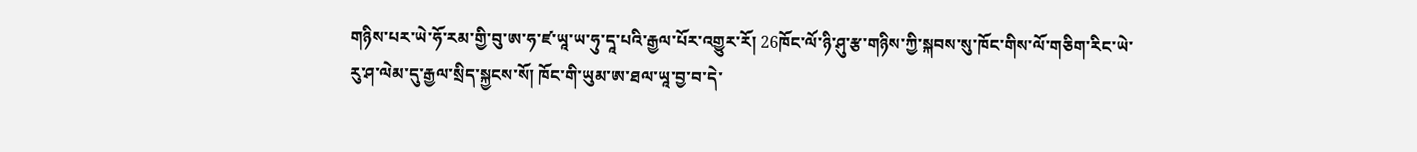གཉིས་པར་ཡེ་ཧོ་རམ་གྱི་བུ་ཨ་ཧ་ཛ་ཡཱ་ཡ་ཧུ་དཱ་པའི་རྒྱལ་པོར་འགྱུར་རོ། 26ཁོང་ལོ་ཉི་ཤུ་རྩ་གཉིས་ཀྱི་སྐབས་སུ་ཁོང་གིས་ལོ་གཅིག་རིང་ཡེ་རུ་ཤ་ལེམ་དུ་རྒྱལ་སྲིད་སྐྱངས་སོ། ཁོང་གི་ཡུམ་ཨ་ཐལ་ཡཱ་བྱ་བ་དེ་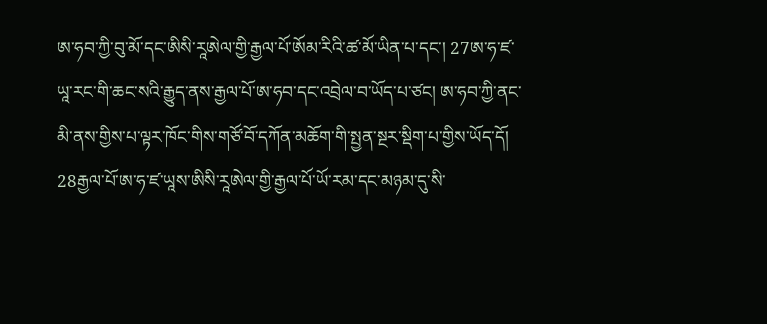ཨ་ཧབ་ཀྱི་བུ་མོ་དང་ཨིསི་རཱཨེལ་གྱི་རྒྱལ་པོ་ཨོམ་རིའི་ཚ་མོ་ཡིན་པ་དང་། 27ཨ་ཧ་ཛ་ཡཱ་རང་གི་ཆང་སའི་རྒྱུད་ནས་རྒྱལ་པོ་ཨ་ཧབ་དང་འབྲེལ་བ་ཡོད་པ་ཙང། ཨ་ཧབ་ཀྱི་ནང་མི་ནས་གྱིས་པ་ལྟར་ཁོང་གིས་གཙོ་བོ་དཀོན་མཆོག་གི་སྤྱན་སྔར་སྡིག་པ་གྱིས་ཡོད་དོ། 28རྒྱལ་པོ་ཨ་ཧ་ཛ་ཡཱས་ཨིསི་རཱཨེལ་གྱི་རྒྱལ་པོ་ཡོ་རམ་དང་མཉམ་དུ་སི་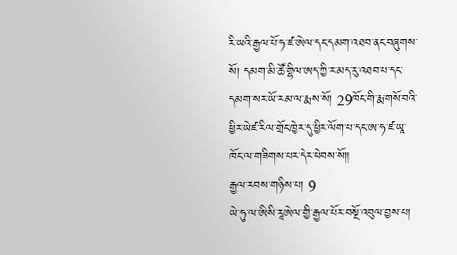རི་ཡའི་རྒྱལ་པོ་ཧ་ཛ་ཨེལ་དང་དམག་འཐབ་ནང་བཞུགས་སོ། དམག་མི་ཚོ་གྷིལ་ཨད་ཀྱི་ར་མད་རུ་འཐབ་པ་དང་དམག་སར་ཡོ་རམ་ལ་རྨས་སོ། 29ཁོང་གི་རྨ་གསོ་བའི་ཕྱིར་ཡེཛ་རིལ་གྲོང་ཁྱེར་དུ་ཕྱིར་ལོག་པ་དང་ཨ་ཧ་ཛ་ཡཱ་ཁོང་ལ་གཟིགས་པར་དེར་ཕེབས་སོ༎
རྒྱལ་རབས་གཉིས་པ། 9
ཡེ་ཧུ་ལ་ཨིསི་རཱཨེལ་གྱི་རྒྱལ་པོར་བསྔོ་འབུལ་བྱས་པ།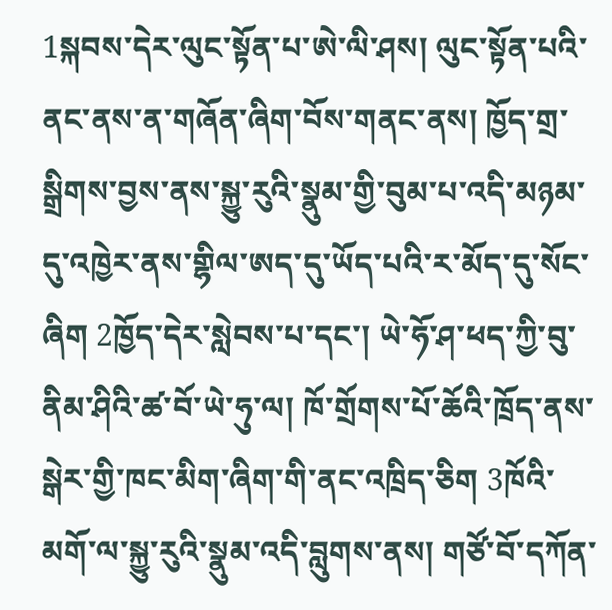1སྐབས་དེར་ལུང་སྟོན་པ་ཨེ་ལི་ཤས། ལུང་སྟོན་པའི་ནང་ནས་ན་གཞོན་ཞིག་བོས་གནང་ནས། ཁྱོད་གྲ་སྒྲིགས་བྱས་ནས་སྐྱུ་རུའི་སྣུམ་གྱི་བུམ་པ་འདི་མཉམ་དུ་འཁྱེར་ནས་གྷིལ་ཨད་དུ་ཡོད་པའི་ར་མོད་དུ་སོང་ཞིག 2ཁྱོད་དེར་སླེབས་པ་དང་། ཡེ་ཧོ་ཤ་ཕད་ཀྱི་བུ་ནིམ་ཤིའི་ཚ་བོ་ཡེ་ཧུ་ལ། ཁོ་གྲོགས་པོ་ཆོའི་ཁྲོད་ནས་སྒེར་གྱི་ཁང་མིག་ཞིག་གི་ནང་འཁྲིད་ཅིག 3ཁོའི་མགོ་ལ་སྐྱུ་རུའི་སྣུམ་འདི་བླུགས་ནས། གཙོ་བོ་དཀོན་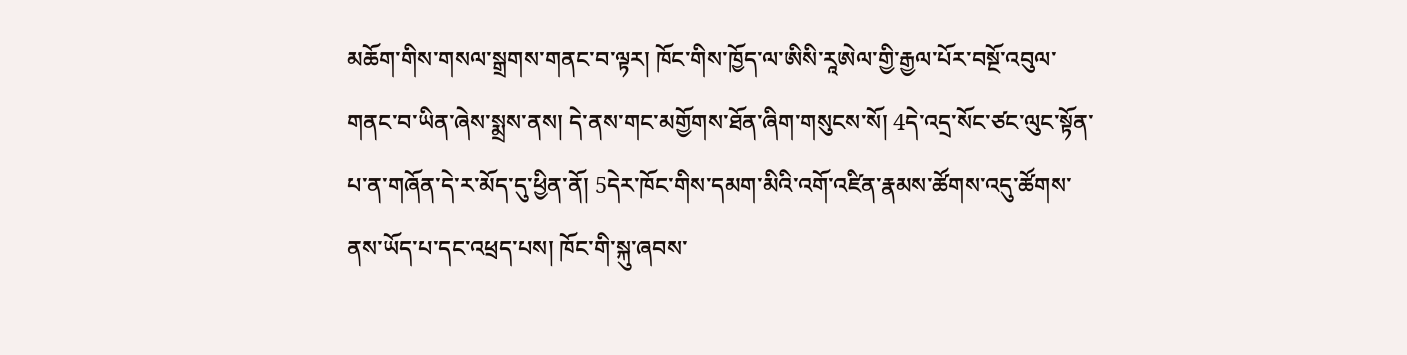མཆོག་གིས་གསལ་སྒྲགས་གནང་བ་ལྟར། ཁོང་གིས་ཁྱོད་ལ་ཨིསི་རཱཨེལ་གྱི་རྒྱལ་པོར་བསྔོ་འབུལ་གནང་བ་ཡིན་ཞེས་སྨྲས་ནས། དེ་ནས་གང་མགྱོགས་ཐོན་ཞིག་གསུངས་སོ། 4དེ་འདྲ་སོང་ཙང་ལུང་སྟོན་པ་ན་གཞོན་དེ་ར་མོད་དུ་ཕྱིན་ནོ། 5དེར་ཁོང་གིས་དམག་མིའི་འགོ་འཛིན་རྣམས་ཚོགས་འདུ་ཚོགས་ནས་ཡོད་པ་དང་འཕྲད་པས། ཁོང་གི་སྐུ་ཞབས་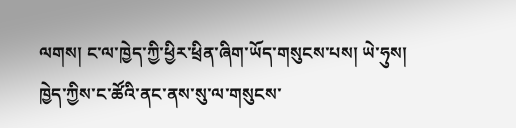ལགས། ང་ལ་ཁྱེད་ཀྱི་ཕྱིར་ཕྲིན་ཞིག་ཡོད་གསུངས་པས། ཡེ་ཧུས། ཁྱེད་ཀྱིས་ང་ཚོའི་ནང་ནས་སུ་ལ་གསུངས་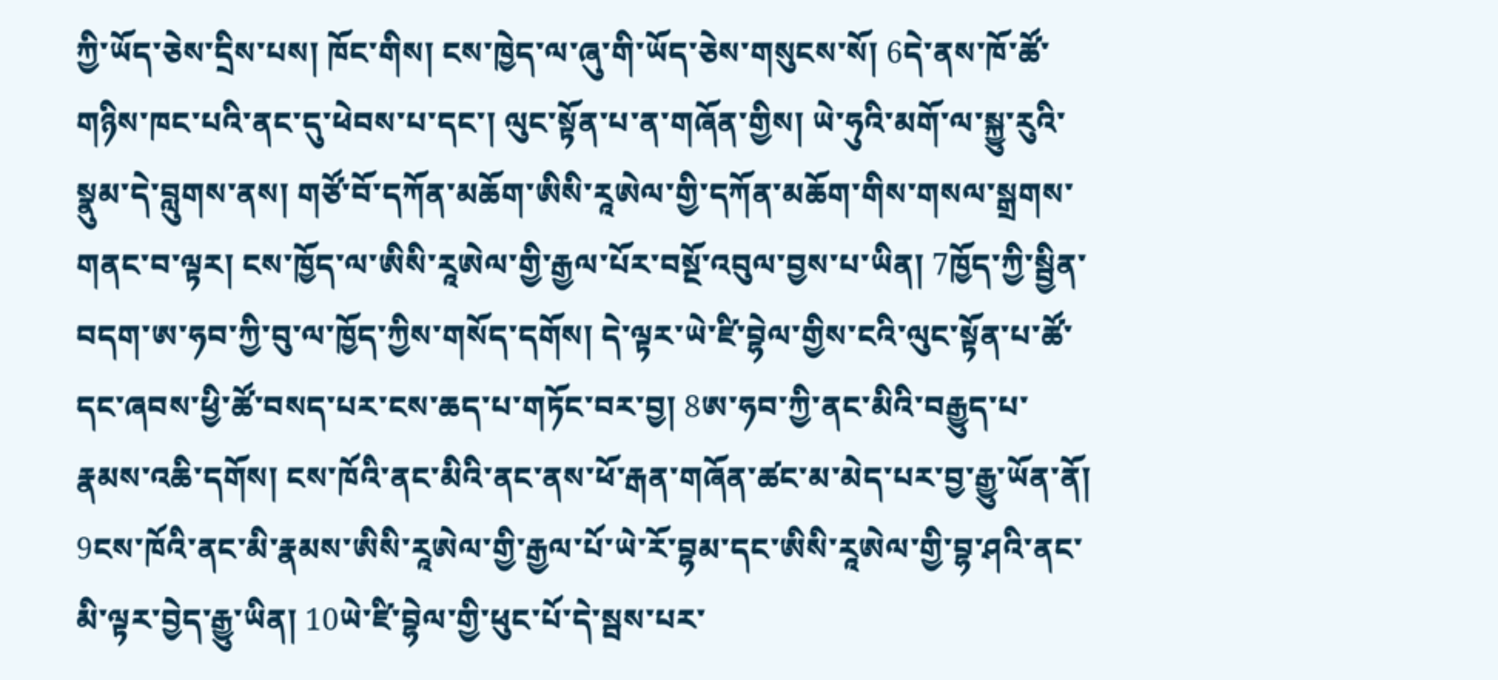ཀྱི་ཡོད་ཅེས་དྲིས་པས། ཁོང་གིས། ངས་ཁྱེད་ལ་ཞུ་གི་ཡོད་ཅེས་གསུངས་སོ། 6དེ་ནས་ཁོ་ཚོ་གཉིས་ཁང་པའི་ནང་དུ་ཕེབས་པ་དང་། ལུང་སྟོན་པ་ན་གཞོན་གྱིས། ཡེ་ཧུའི་མགོ་ལ་སྐྱུ་རུའི་སྣུམ་དེ་བླུགས་ནས། གཙོ་བོ་དཀོན་མཆོག་ཨིསི་རཱཨེལ་གྱི་དཀོན་མཆོག་གིས་གསལ་སྒྲགས་གནང་བ་ལྟར། ངས་ཁྱོད་ལ་ཨིསི་རཱཨེལ་གྱི་རྒྱལ་པོར་བསྔོ་འབུལ་བྱས་པ་ཡིན། 7ཁྱོད་ཀྱི་སྦྱིན་བདག་ཨ་ཧབ་ཀྱི་བུ་ལ་ཁྱོད་ཀྱིས་གསོད་དགོས། དེ་ལྟར་ཡེ་ཛི་བྷེལ་གྱིས་ངའི་ལུང་སྟོན་པ་ཚོ་དང་ཞབས་ཕྱི་ཚོ་བསད་པར་ངས་ཆད་པ་གཏོང་བར་བྱ། 8ཨ་ཧབ་ཀྱི་ནང་མིའི་བརྒྱུད་པ་རྣམས་འཆི་དགོས། ངས་ཁོའི་ནང་མིའི་ནང་ནས་ཕོ་རྒན་གཞོན་ཚང་མ་མེད་པར་བྱ་རྒྱུ་ཡོན་ནོ། 9ངས་ཁོའི་ནང་མི་རྣམས་ཨིསི་རཱཨེལ་གྱི་རྒྱལ་པོ་ཡེ་རོ་བྷམ་དང་ཨིསི་རཱཨེལ་གྱི་བྷ་ཤའི་ནང་མི་ལྟར་བྱེད་རྒྱུ་ཡིན། 10ཡེ་ཛི་བྷེལ་གྱི་ཕུང་པོ་དེ་སྦས་པར་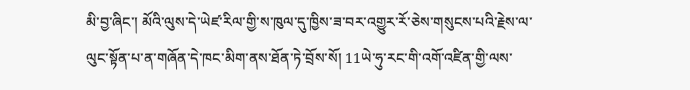མི་བྱ་ཞིང་། མོའི་ལུས་དེ་ཡེཛ་རིལ་གྱི་ས་ཁུལ་དུ་ཁྱིས་ཟ་བར་འགྱུར་རོ་ཅེས་གསུངས་པའི་རྗེས་ལ་ལུང་སྟོན་པ་ན་གཞོན་དེ་ཁང་མིག་ནས་ཐོན་ཏེ་བྲོས་སོ། 11ཡེ་ཧུ་རང་གི་འགོ་འཛིན་གྱི་ལས་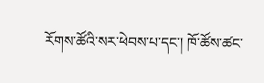རོགས་ཚོའི་སར་ཕེབས་པ་དང་། ཁོ་ཚོས་ཚང་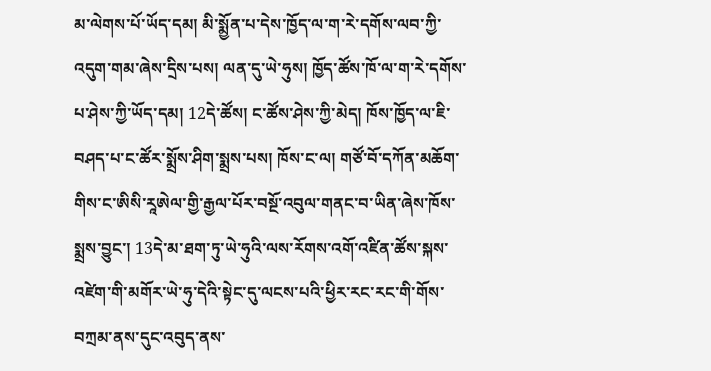མ་ལེགས་པོ་ཡོད་དམ། མི་སྨྱོན་པ་དེས་ཁྱོད་ལ་ག་རེ་དགོས་ལབ་ཀྱི་འདུག་གམ་ཞེས་དྲིས་པས། ལན་དུ་ཡེ་ཧུས། ཁྱོད་ཚོས་ཁོ་ལ་ག་རེ་དགོས་པ་ཤེས་ཀྱི་ཡོད་དམ། 12དེ་ཚོས། ང་ཚོས་ཤེས་ཀྱི་མེད། ཁོས་ཁྱོད་ལ་ཇི་བཤད་པ་ང་ཚོར་སྨྲོས་ཤིག་སྨྲས་པས། ཁོས་ང་ལ། གཙོ་བོ་དཀོན་མཆོག་གིས་ང་ཨིསི་རཱཨེལ་གྱི་རྒྱལ་པོར་བསྔོ་འབུལ་གནང་བ་ཡིན་ཞེས་ཁོས་སྨྲས་བྱུང་། 13དེ་མ་ཐག་ཏུ་ཡེ་ཧུའི་ལས་རོགས་འགོ་འཛིན་ཚོས་སྐས་འཛེག་གི་མགོར་ཡེ་ཧུ་དེའི་སྟེང་དུ་ལངས་པའི་ཕྱིར་རང་རང་གི་གོས་བཀྲམ་ནས་དུང་འབུད་ནས་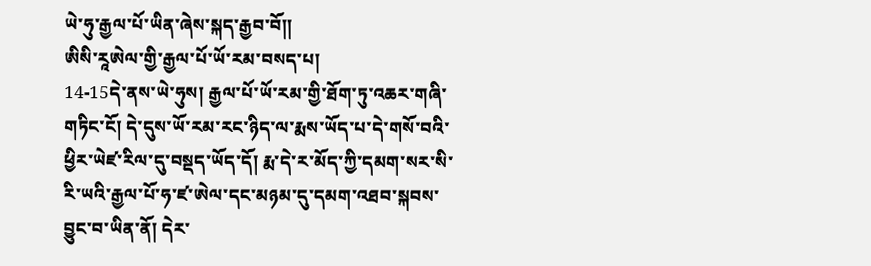ཡེ་ཧུ་རྒྱལ་པོ་ཡིན་ཞེས་སྐད་རྒྱབ་བོ༎
ཨིསི་རཱཨེལ་གྱི་རྒྱལ་པོ་ཡོ་རམ་བསད་པ།
14-15དེ་ནས་ཡེ་ཧུས། རྒྱལ་པོ་ཡོ་རམ་གྱི་ཐོག་ཏུ་འཆར་གཞི་གཏིང་ངོ། དེ་དུས་ཡོ་རམ་རང་ཉིད་ལ་རྨས་ཡོད་པ་དེ་གསོ་བའི་ཕྱིར་ཡེཛ་རིལ་དུ་བསྡད་ཡོད་དོ། རྨ་དེ་ར་མོད་ཀྱི་དམག་སར་སི་རི་ཡའི་རྒྱལ་པོ་ཧ་ཛ་ཨེལ་དང་མཉམ་དུ་དམག་འཐབ་སྐབས་བྱུང་བ་ཡིན་ནོ། དེར་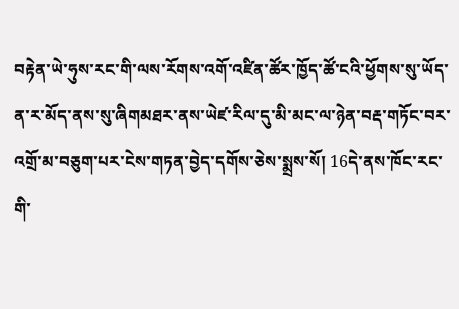བརྟེན་ཡེ་ཧུས་རང་གི་ལས་རོགས་འགོ་འཛིན་ཚོར་ཁྱོད་ཚོ་ངའི་ཕྱོགས་སུ་ཡོད་ན་ར་མོད་ནས་སུ་ཞིགམཐར་ནས་ཡེཛ་རིལ་དུ་མི་མང་ལ་ཉེན་བརྡ་གཏོང་བར་འགྲོ་མ་བཅུག་པར་ངེས་གཏན་བྱེད་དགོས་ཅེས་སྨྲས་སོ། 16དེ་ནས་ཁོང་རང་གི་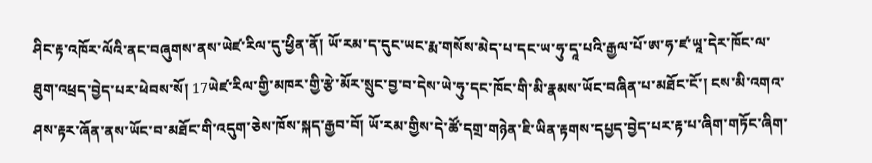ཤིང་རྟ་འཁོར་ལོའི་ནང་བཞུགས་ནས་ཡེཛ་རིལ་དུ་ཕྱིན་ནོ། ཡོ་རམ་ད་དུང་ཡང་རྨ་གསོས་མེད་པ་དང་ཡ་ཧུ་དཱ་པའི་རྒྱལ་པོ་ཨ་ཧ་ཛ་ཡཱ་དེར་ཁོང་ལ་ཐུག་འཕྲད་བྱེད་པར་ཕེབས་སོ། 17ཡེཛ་རིལ་གྱི་མཁར་གྱི་རྩེ་མོར་སྲུང་བྱ་བ་དེས་ཡེ་ཧུ་དང་ཁོང་གི་མི་རྣམས་ཡོང་བཞིན་པ་མཐོང་ངོ་། ངས་མི་འགའ་ཤས་རྟར་ཞོན་ནས་ཡོང་བ་མཐོང་གི་འདུག་ཅེས་ཁོས་སྐད་རྒྱབ་བོ། ཡོ་རམ་གྱིས་དེ་ཚོ་དགྲ་གཉེན་ཇི་ཡིན་རྟགས་དཔྱད་བྱེད་པར་རྟ་པ་ཞིག་གཏོང་ཞིག་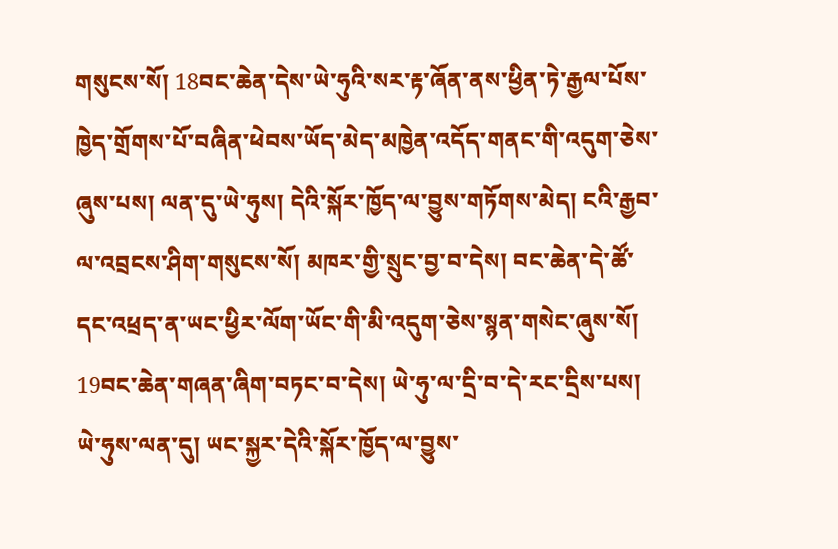གསུངས་སོ། 18བང་ཆེན་དེས་ཡེ་ཧུའི་སར་རྟ་ཞོན་ནས་ཕྱིན་ཏེ་རྒྱལ་པོས་ཁྱེད་གྲོགས་པོ་བཞིན་ཕེབས་ཡོད་མེད་མཁྱེན་འདོད་གནང་གི་འདུག་ཅེས་ཞུས་པས། ལན་དུ་ཡེ་ཧུས། དེའི་སྐོར་ཁྱོད་ལ་བྱུས་གཏོགས་མེད། ངའི་རྒྱབ་ལ་འབྲངས་ཤིག་གསུངས་སོ། མཁར་གྱི་སྲུང་བྱ་བ་དེས། བང་ཆེན་དེ་ཚོ་དང་འཕྲད་ན་ཡང་ཕྱིར་ལོག་ཡོང་གི་མི་འདུག་ཅེས་སྙན་གསེང་ཞུས་སོ། 19བང་ཆེན་གཞན་ཞིག་བཏང་བ་དེས། ཡེ་ཧུ་ལ་དྲི་བ་དེ་རང་དྲིས་པས། ཡེ་ཧུས་ལན་དུ། ཡང་སྐྱར་དེའི་སྐོར་ཁྱོད་ལ་བྱུས་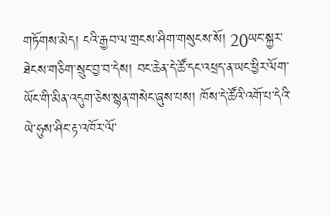གཏོགས་མེད། ངའི་རྒྱབ་ལ་གྲངས་ཤིག་གསུངས་སོ། 20ཡང་སྐྱར་ཐེངས་གཅིག་སྲུང་བྱ་བ་དེས། བང་ཆེན་དེ་ཚོ་དང་འཕྲད་ན་ཡང་ཕྱིར་ལོག་ཡོང་གི་མིན་འདུག་ཅེས་སྙན་གསེང་ཞུས་པས། ཁོས་དེ་ཚོའི་འགོ་པ་དེའི་ཡེ་ཧུས་ཤིང་རྟ་འཁོར་ལོ་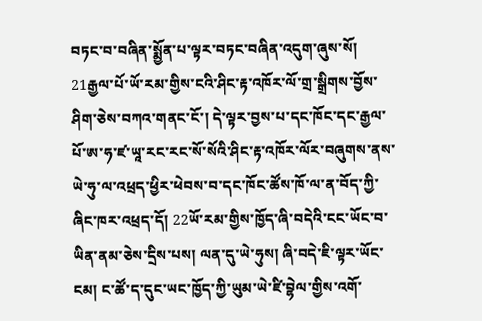བཏང་བ་བཞིན་སྨྱོན་པ་ལྟར་བཏང་བཞིན་འདུག་ཞུས་སོ། 21རྒྱལ་པོ་ཡོ་རམ་གྱིས་ངའི་ཤིང་རྟ་འཁོར་ལོ་གྲ་སྒྲིགས་བྱོས་ཤིག་ཅེས་བཀའ་གནང་ངོ་། དེ་ལྟར་བྱས་པ་དང་ཁོང་དང་རྒྱལ་པོ་ཨ་ཧ་ཛ་ཡཱ་རང་རང་སོ་སོའི་ཤིང་རྟ་འཁོར་ལོར་བཞུགས་ནས་ཡེ་ཧུ་ལ་འཕྲད་ཕྱིར་ཕེབས་བ་དང་ཁོང་ཚོས་ཁོ་ལ་ན་བོད་ཀྱི་ཞིང་ཁར་འཕྲད་དོ། 22ཡོ་རམ་གྱིས་ཁྱོད་ཞི་བདེའི་ངང་ཡོང་བ་ཡིན་ནམ་ཅེས་དྲིས་པས། ལན་དུ་ཡེ་ཧུས། ཞི་བདེ་ཇི་ལྟར་ཡོང་ངམ། ང་ཚོ་ད་དུང་ཡང་ཁྱོད་ཀྱི་ཡུམ་ཡེ་ཛི་བྷེལ་གྱིས་འགོ་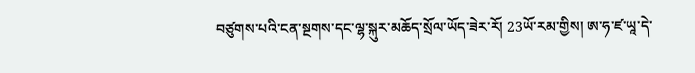བཙུགས་པའི་ངན་སྔགས་དང་ལྷ་སྐུར་མཆོད་སྲོལ་ཡོད་ཟེར་རོ། 23ཡོ་རམ་གྱིས། ཨ་ཧ་ཛ་ཡཱ་དེ་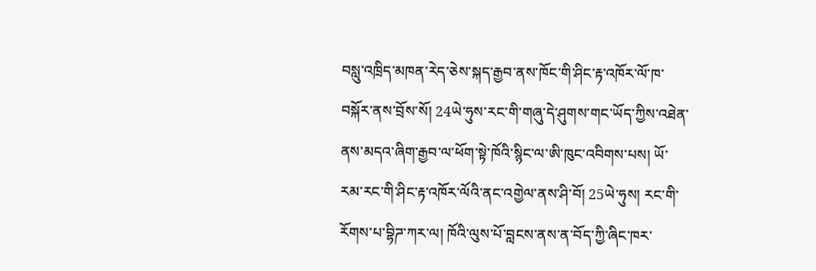བསླུ་འཁྲིད་མཁན་རེད་ཅེས་སྐད་རྒྱབ་ནས་ཁོང་གི་ཤིང་རྟ་འཁོར་ལོ་ཁ་བསྐོར་ནས་བྲོས་སོ། 24ཡེ་ཧུས་རང་གི་གཞུ་དེ་ཤུགས་གང་ཡོད་ཀྱིས་འཐེན་ནས་མདའ་ཞིག་རྒྱབ་ལ་ཕོག་སྟེ་ཁོའི་སྙིང་ལ་ཨི་ཁུང་འབིགས་པས། ཡོ་རམ་རང་གི་ཤིང་རྟ་འཁོར་ལོའི་ནང་འགྱེལ་ནས་ཤི་བོ། 25ཡེ་ཧུས། རང་གི་རོགས་པ་བྷིཌ་ཀར་ལ། ཁོའི་ལུས་པོ་བླངས་ནས་ན་བོད་ཀྱི་ཞིང་ཁར་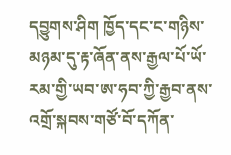དབྱུགས་ཤིག ཁྱོད་དང་ང་གཉིས་མཉམ་དུ་རྟ་ཞོན་ནས་རྒྱལ་པོ་ཡོ་རམ་གྱི་ཡབ་ཨ་ཧབ་ཀྱི་རྒྱབ་ནས་འགྲོ་སྐབས་གཙོ་བོ་དཀོན་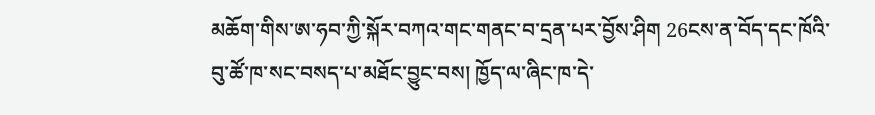མཆོག་གིས་ཨ་ཧབ་ཀྱི་སྐོར་བཀའ་གང་གནང་བ་དྲན་པར་བྱོས་ཤིག 26ངས་ན་བོད་དང་ཁོའི་བུ་ཚོ་ཁ་སང་བསད་པ་མཐོང་བྱུང་བས། ཁྱོད་ལ་ཞིང་ཁ་དེ་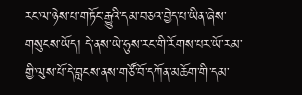རང་ལ་ཉེས་པ་གཏོང་རྒྱུའི་དམ་བཅའ་བྱེད་པ་ཡིན་ཞེས་གསུངས་ཡོད། དེ་ནས་ཡེ་ཧུས་རང་གི་རོགས་པར་ཡོ་རམ་གྱི་ལུས་པོ་དེ་བླངས་ནས་གཙོ་བོ་དཀོན་མཆོག་གི་དམ་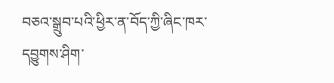བཅའ་སྒྲུབ་པའི་ཕྱིར་ན་བོད་ཀྱི་ཞིང་ཁར་དབྱུགས་ཤིག་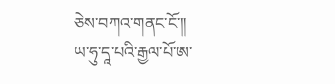ཅེས་བཀའ་གནང་ངོ་༎
ཡ་ཧུ་དཱ་པའི་རྒྱལ་པོ་ཨ་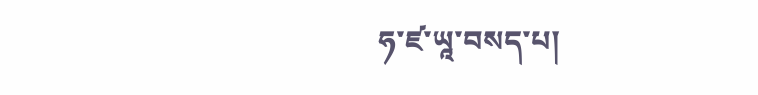ཧ་ཛ་ཡཱ་བསད་པ།